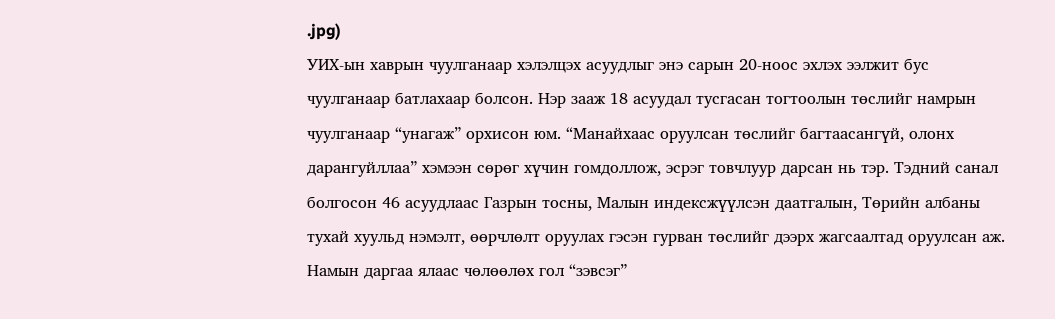.jpg)
УИХ-ын хаврын чуулганаар хэлэлцэх асуудлыг энэ сарын 20-ноос эхлэх ээлжит бус чуулганаар батлахаар болсон. Нэр зааж 18 асуудал тусгасан тогтоолын төслийг намрын чуулганаар “унагаж” орхисон юм. “Манайхаас оруулсан төслийг багтаасангүй, олонх дарангуйллаа” хэмээн сөрөг хүчин гомдоллож, эсрэг товчлуур дарсан нь тэр. Тэдний санал болгосон 46 асуудлаас Газрын тосны, Малын индексжүүлсэн даатгалын, Төрийн албаны тухай хуульд нэмэлт, өөрчлөлт оруулах гэсэн гурван төслийг дээрх жагсаалтад оруулсан аж. Намын даргаа ялаас чөлөөлөх гол “зэвсэг”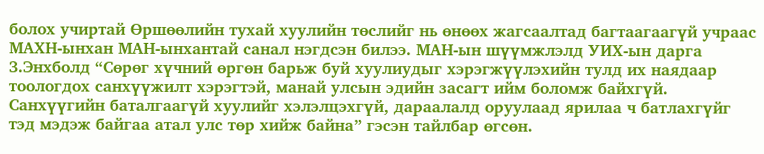болох учиртай Өршөөлийн тухай хуулийн төслийг нь өнөөх жагсаалтад багтаагаагүй учраас МАХН-ынхан МАН-ынхантай санал нэгдсэн билээ. МАН-ын шүүмжлэлд УИХ-ын дарга З.Энхболд “Сөрөг хүчний өргөн барьж буй хуулиудыг хэрэгжүүлэхийн тулд их наядаар тоологдох санхүүжилт хэрэгтэй, манай улсын эдийн засагт ийм боломж байхгүй. Санхүүгийн баталгаагүй хуулийг хэлэлцэхгүй, дараалалд оруулаад ярилаа ч батлахгүйг тэд мэдэж байгаа атал улс төр хийж байна” гэсэн тайлбар өгсөн.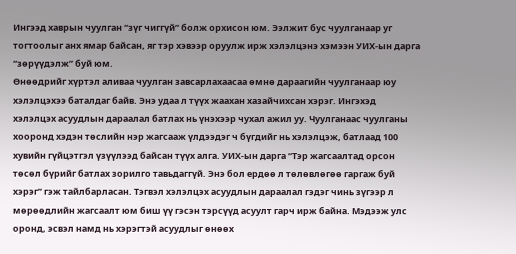Ингээд хаврын чуулган “зүг чиггүй” болж орхисон юм. Ээлжит бус чуулганаар уг тогтоолыг анх ямар байсан, яг тэр хэвээр оруулж ирж хэлэлцэнэ хэмээн УИХ-ын дарга “зөрүүдэлж” буй юм.
Өнөөдрийг хүртэл аливаа чуулган завсарлахаасаа өмнө дараагийн чуулганаар юу хэлэлцэхээ баталдаг байв. Энэ удаа л түүх жаахан хазайчихсан хэрэг. Ингэхэд хэлэлцэх асуудлын дараалал батлах нь үнэхээр чухал ажил уу. Чуулганаас чуулганы хооронд хэдэн төслийн нэр жагсааж үлдээдэг ч бүгдийг нь хэлэлцэж, батлаад 100 хувийн гүйцэтгэл үзүүлээд байсан түүх алга. УИХ-ын дарга “Тэр жагсаалтад орсон төсөл бүрийг батлах зорилго тавьдаггүй. Энэ бол ердөө л төлөвлөгөө гаргаж буй хэрэг” гэж тайлбарласан. Тэгвэл хэлэлцэх асуудлын дараалал гэдэг чинь зүгээр л мөрөөдлийн жагсаалт юм биш үү гэсэн тэрсүүд асуулт гарч ирж байна. Мэдээж улс оронд, эсвэл намд нь хэрэгтэй асуудлыг өнөөх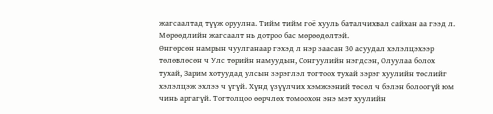жагсаалтад түүж оруулна. Тийм тийм гоё хууль баталчихвал сайхан аа гээд л. Мөрөөдлийн жагсаалт нь дотроо бас мөрөөдөлтэй.
Өнгөрсөн намрын чуулганаар гэхэд л нэр заасан 30 асуудал хэлэлцэхээр төлөвлөсөн ч Улс төрийн намуудын, Сонгуулийн нэгдсэн, Олуулаа болох тухай, Зарим хотуудад улсын зэрэглэл тогтоох тухай зэрэг хуулийн төслийг хэлэлцэж эхлээ ч үгүй. Хүнд үзүүлчих хэмжээний төсөл ч бэлэн болоогүй юм чинь аргагүй. Тогтолцоо өөрчлөх томоохон энэ мэт хуулийн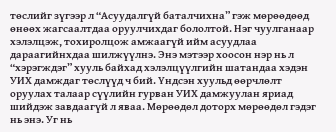төслийг зүгээр л “Асуудалгүй баталчихна” гэж мөрөөдөөд өнөөх жагсаалтдаа оруулчихдаг бололтой. Нэг чуулганаар хэлэлцэж, тохиролцож амжаагүй ийм асуудлаа дараагийнхдаа шилжүүлнэ. Энэ мэтээр хоосон нэр нь л “хэрэгждэг” хууль байхад хэлэлцүүлгийн шатандаа хэдэн УИХ дамждаг төслүүд ч бий. Үндсэн хуульд өөрчлөлт оруулах талаар сүүлийн гурван УИХ дамжуулан яриад шийдэж завдаагүй л яваа. Мөрөөдөл доторх мөрөөдөл гэдэг нь энэ. Уг нь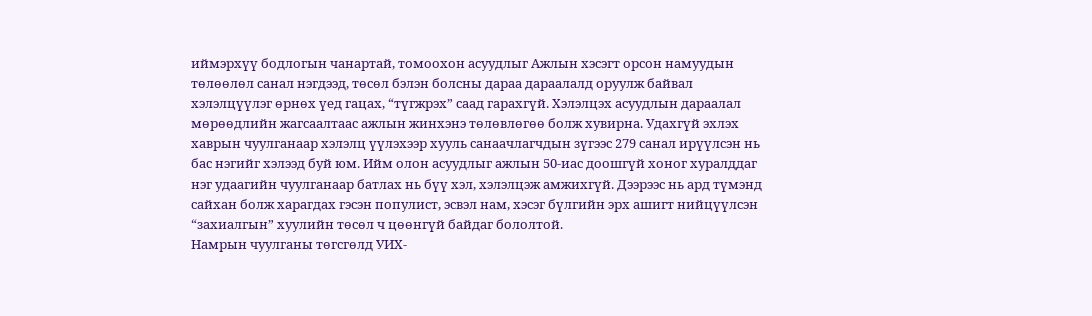иймэрхүү бодлогын чанартай, томоохон асуудлыг Ажлын хэсэгт орсон намуудын төлөөлөл санал нэгдээд, төсөл бэлэн болсны дараа дараалалд оруулж байвал хэлэлцүүлэг өрнөх үед гацах, “түгжрэх” саад гарахгүй. Хэлэлцэх асуудлын дараалал мөрөөдлийн жагсаалтаас ажлын жинхэнэ төлөвлөгөө болж хувирна. Удахгүй эхлэх хаврын чуулганаар хэлэлц үүлэхээр хууль санаачлагчдын зүгээс 279 санал ирүүлсэн нь бас нэгийг хэлээд буй юм. Ийм олон асуудлыг ажлын 50-иас доошгүй хоног хуралддаг нэг удаагийн чуулганаар батлах нь бүү хэл, хэлэлцэж амжихгүй. Дээрээс нь ард түмэнд сайхан болж харагдах гэсэн популист, эсвэл нам, хэсэг бүлгийн эрх ашигт нийцүүлсэн “захиалгын” хуулийн төсөл ч цөөнгүй байдаг бололтой.
Намрын чуулганы төгсгөлд УИХ-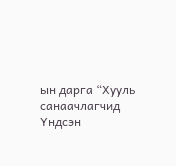ын дарга “Хууль санаачлагчид Үндсэн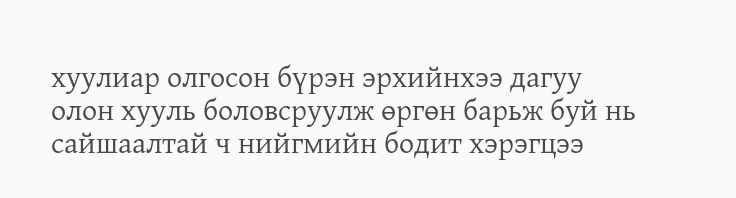хуулиар олгосон бүрэн эрхийнхээ дагуу олон хууль боловсруулж өргөн барьж буй нь сайшаалтай ч нийгмийн бодит хэрэгцээ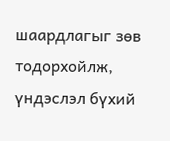шаардлагыг зөв тодорхойлж, үндэслэл бүхий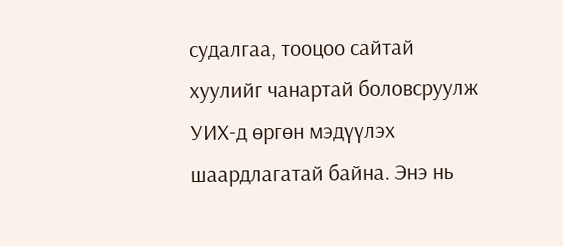судалгаа, тооцоо сайтай хуулийг чанартай боловсруулж УИХ-д өргөн мэдүүлэх шаардлагатай байна. Энэ нь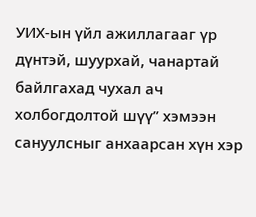УИХ-ын үйл ажиллагааг үр дүнтэй, шуурхай, чанартай байлгахад чухал ач холбогдолтой шүү” хэмээн сануулсныг анхаарсан хүн хэр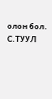олон бол.
С.ТУУЛ